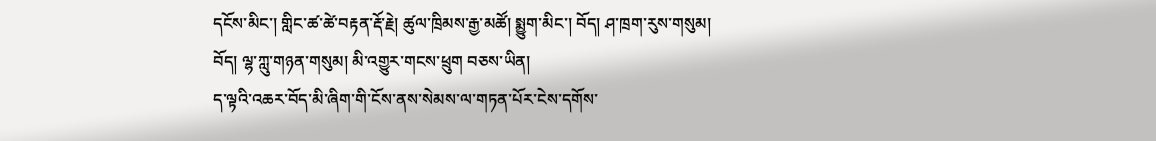དངོས་མིང་། གླིང་ཚ་ཚེ་བརྟན་རྡོ་རྗེ། ཚུལ་ཁྲིམས་རྒྱ་མཚོ། སྨྱུག་མིང་། བོད། ཤ་ཁྲག་རུས་གསུམ། བོད། ལྷ་ཀླུ་གཉན་གསུམ། མི་འགྱུར་གངས་ཕྲུག བཅས་ཡིན།
ད་ལྟའི་འཆར་བོད་མི་ཞིག་གི་ངོས་ནས་སེམས་ལ་གཏན་པོར་ངེས་དགོས་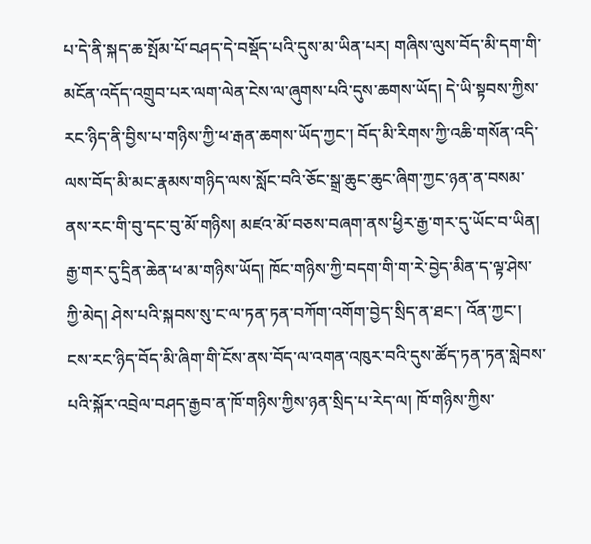པ་དེ་ནི་སྐད་ཆ་སྤོམ་པོ་བཤད་དེ་བསྡོད་པའི་དུས་མ་ཡིན་པར། གཞིས་ལུས་བོད་མི་དག་གི་མངོན་འདོད་འགྲུབ་པར་ལག་ལེན་ངེས་ལ་ཞུགས་པའི་དུས་ཆགས་ཡོད། དེ་ཡི་སྟབས་ཀྱིས་རང་ཉིད་ནི་བྱིས་པ་གཉིས་ཀྱི་ཕ་རྒན་ཆགས་ཡོད་ཀྱང་། བོད་མི་རིགས་ཀྱི་འཆི་གསོན་འདི་ལས་བོད་མི་མང་རྣམས་གཉིད་ལས་སློང་བའི་ཅོང་སྒྲ་ཆུང་ཆུང་ཞིག་ཀྱང་ཉན་ན་བསམ་ནས་རང་གི་བུ་དང་བུ་མོ་གཉིས། མཛའ་མོ་བཅས་བཞག་ནས་ཕྱིར་རྒྱ་གར་དུ་ཡོང་བ་ཡིན། རྒྱ་གར་དུ་དྲིན་ཆེན་ཕ་མ་གཉིས་ཡོད། ཁོང་གཉིས་ཀྱི་བདག་གི་ག་རེ་བྱེད་མིན་ད་ལྟ་ཤེས་ཀྱི་མེད། ཤེས་པའི་སྐབས་སུ་ང་ལ་ཏན་ཏན་བཀོག་འགོག་བྱེད་སྲིད་ན་ཐང་། འོན་ཀྱང་། ངས་རང་ཉིད་བོད་མི་ཞིག་གི་ངོས་ནས་བོད་ལ་འགན་འཁུར་བའི་དུས་ཚོད་ཏན་ཏན་སླེབས་པའི་སྐོར་འབྲེལ་བཤད་རྒྱབ་ན་ཁོ་གཉིས་ཀྱིས་ཉན་སྲིད་པ་རེད་ལ། ཁོ་གཉིས་ཀྱིས་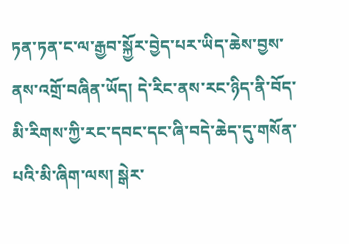ཏན་ཏན་ང་ལ་རྒྱབ་སྐྱོར་བྱེད་པར་ཡིད་ཆེས་བྱས་ནས་འགྲོ་བཞིན་ཡོད། དེ་རིང་ནས་རང་ཉིད་ནི་བོད་མི་རིགས་ཀྱི་རང་དབང་དང་ཞི་བདེ་ཆེད་དུ་གསོན་པའི་མི་ཞིག་ལས། སྒེར་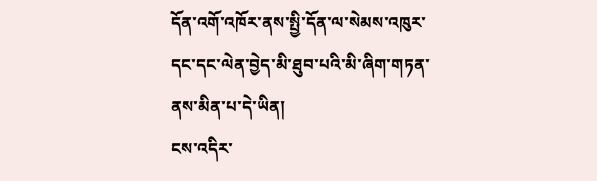དོན་འགོ་འཁོར་ནས་སྤྱི་དོན་ལ་སེམས་འཁུར་དང་དང་ལེན་བྱེད་མི་ཐུབ་པའི་མི་ཞིག་གཏན་ནས་མིན་པ་དེ་ཡིན།
ངས་འདིར་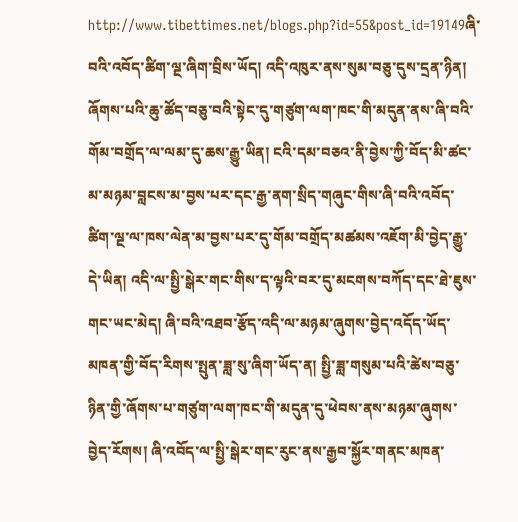http://www.tibettimes.net/blogs.php?id=55&post_id=19149ཞི་བའི་འབོད་ཚིག་ལྔ་ཞིག་བྲིས་ཡོད། འདི་འཁུར་ནས་སུམ་བཅུ་དུས་དྲན་ཉིན། ཞོགས་པའི་ཆུ་ཚོད་བཅུ་བའི་སྟེང་དུ་གཙུག་ལག་ཁང་གི་མདུན་ནས་ཞི་བའི་གོམ་བགྲོད་ལ་ལམ་དུ་ཆས་རྒྱུ་ཡིན། ངའི་དམ་བཅའ་ནི་བྱེས་ཀྱི་བོད་མི་ཚང་མ་མཉམ་བླངས་མ་བྱས་པར་དང་རྒྱ་ནག་སྲིད་གཞུང་གིས་ཞི་བའི་འབོད་ཚིག་ལྔ་ལ་ཁས་ལེན་མ་བྱས་པར་དུ་གོམ་བགྲོད་མཚམས་འཇོག་མི་བྱེད་རྒྱུ་དེ་ཡིན། འདི་ལ་སྤྱི་སྒེར་གང་གིས་ད་ལྟའི་བར་དུ་མངགས་བཀོད་དང་ཐེ་ཇུས་གང་ཡང་མེད། ཞི་བའི་འཐབ་རྩོད་འདི་ལ་མཉམ་ཞུགས་བྱེད་འདོད་ཡོད་མཁན་གྱི་བོད་རིགས་སྤུན་ཟླ་སུ་ཞིག་ཡོད་ན། སྤྱི་ཟླ་གསུམ་པའི་ཚེས་བཅུ་ཉིན་གྱི་ཞོགས་པ་གཙུག་ལག་ཁང་གི་མདུན་དུ་ཕེབས་ནས་མཉམ་ཞུགས་བྱེད་རོགས། ཞི་འབོད་ལ་སྤྱི་སྒེར་གང་རུང་ནས་རྒྱབ་སྐྱོར་གནང་མཁན་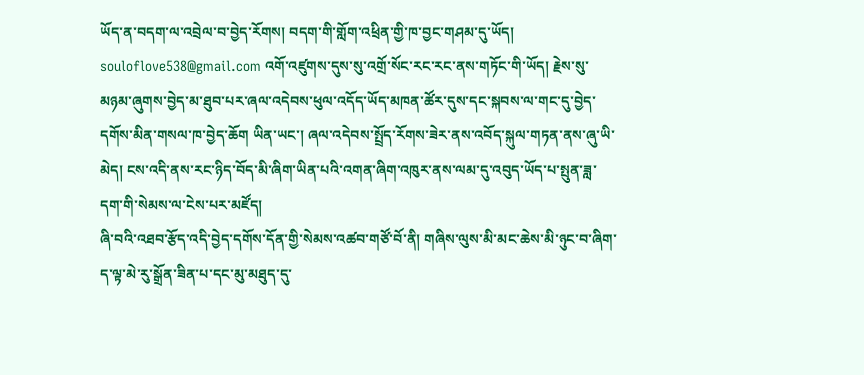ཡོད་ན་བདག་ལ་འབྲེལ་བ་བྱེད་རོགས། བདག་གི་གློག་འཕྲིན་གྱི་ཁ་བྱང་གཤམ་དུ་ཡོད། souloflove538@gmail.com འགོ་འཛུགས་དུས་སུ་འགྲོ་སོང་རང་རང་ནས་གཏོང་གི་ཡོད། རྗེས་སུ་མཉམ་ཞུགས་བྱེད་མ་ཐུབ་པར་ཞལ་འདེབས་ཕུལ་འདོད་ཡོད་མཁན་ཚོར་དུས་དང་སྐབས་ལ་གང་དུ་བྱེད་དགོས་མིན་གསལ་ཁ་བྱེད་ཆོག ཡིན་ཡང་། ཞལ་འདེབས་སྤྲོད་རོགས་ཟེར་ནས་འབོད་སྐུལ་གཏན་ནས་ཞུ་ཡི་མེད། ངས་འདི་ནས་རང་ཉིད་བོད་མི་ཞིག་ཡིན་པའི་འགན་ཞིག་འཁུར་ནས་ལམ་དུ་འབུད་ཡོད་པ་སྤུན་ཟླ་དག་གི་སེམས་ལ་ངེས་པར་མཛོད།
ཞི་བའི་འཐབ་རྩོད་འདི་བྱེད་དགོས་དོན་གྱི་སེམས་འཚབ་གཙོ་བོ་ནི། གཞིས་ལུས་མི་མང་ཆེས་མི་ཉུང་བ་ཞིག་ད་ལྟ་མེ་རུ་སྒྲོན་ཟིན་པ་དང་མུ་མཐུད་དུ་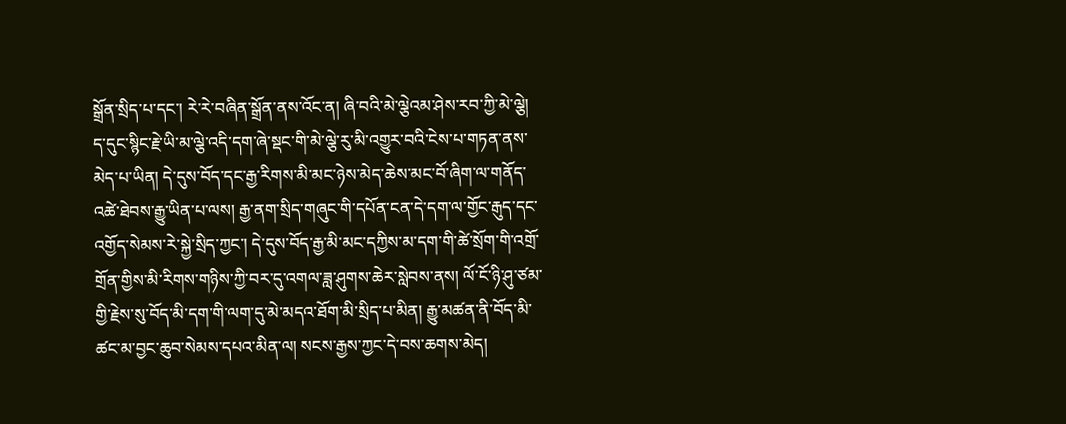སྒྲོན་སྲིད་པ་དང་། རེ་རེ་བཞིན་སྒྲོན་ནས་འོང་ན། ཞི་བའི་མེ་ལྕེའམ་ཤེས་རབ་ཀྱི་མེ་ལྕེ། ད་དུང་སྙིང་རྗེ་ཡི་མ་ལྕེ་འདི་དག་ཞེ་སྡང་གི་མེ་ལྕེ་རུ་མི་འགྱུར་བའི་ངེས་པ་གཏན་ནས་མེད་པ་ཡིན། དེ་དུས་བོད་དང་རྒྱ་རིགས་མི་མང་ཉེས་མེད་ཆེས་མང་བོ་ཞིག་ལ་གནོད་འཚེ་ཐེབས་རྒྱུ་ཡིན་པ་ལས། རྒྱ་ནག་སྲིད་གཞུང་གི་དཔོན་ངན་དེ་དག་ལ་གྱོང་རྒུད་དང་འགྱོད་སེམས་རེ་སྐྱེ་སྲིད་ཀྱང་། དེ་དུས་བོད་རྒྱ་མི་མང་དཀྱིས་མ་དག་གི་ཚེ་སྲོག་གི་འགྲོ་གྲོན་གྱིས་མི་རིགས་གཉིས་ཀྱི་བར་དུ་འགལ་ཟླ་ཤུགས་ཆེར་སླེབས་ནས། ལོ་ངོ་ཉི་ཤུ་ཙམ་གྱི་རྗེས་སུ་བོད་མི་དག་གི་ལག་དུ་མེ་མདའ་ཐོག་མི་སྲིད་པ་མིན། རྒྱུ་མཚན་ནི་བོད་མི་ཚང་མ་བྱང་ཆུབ་སེམས་དཔའ་མིན་ལ། སངས་རྒྱས་ཀྱང་དེ་བས་ཆགས་མེད།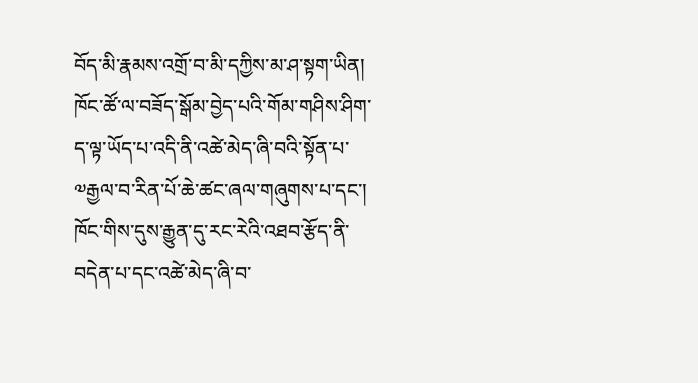བོད་མི་རྣམས་འགྲོ་བ་མི་དཀྱིས་མ་ཤ་སྟག་ཡིན། ཁོང་ཚོ་ལ་བཟོད་སྒོམ་བྱེད་པའི་གོམ་གཤིས་ཤིག་ད་ལྟ་ཡོད་པ་འདི་ནི་འཚེ་མེད་ཞི་བའི་སྟོན་པ་༧རྒྱལ་བ་རིན་པོ་ཆེ་ཚང་ཞལ་གཞུགས་པ་དང་། ཁོང་གིས་དུས་རྒྱུན་དུ་རང་རེའི་འཐབ་རྩོད་ནི་བདེན་པ་དང་འཚེ་མེད་ཞི་བ་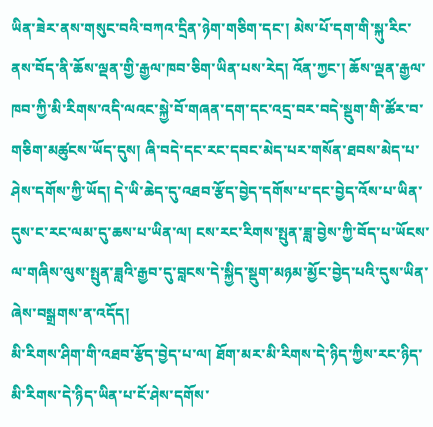ཡིན་ཟེར་ནས་གསུང་བའི་བཀའ་དྲིན་ཉེག་གཅིག་དང་། མེས་པོ་དག་གི་སྐུ་རིང་ནས་བོད་ནི་ཆོས་ལྡན་གྱི་རྒྱལ་ཁབ་ཅིག་ཡིན་པས་རེད། འོན་ཀྱང་། ཆོས་ལྡན་རྒྱལ་ཁབ་ཀྱི་མི་རིགས་འདི་ལའང་སྐྱེ་བོ་གཞན་དག་དང་འདྲ་བར་བདེ་སྡུག་གི་ཚོར་བ་གཅིག་མཚུངས་ཡོད་དུས། ཞི་བདེ་དང་རང་དབང་མེད་པར་གསོན་ཐབས་མེད་པ་ཤེས་དགོས་ཀྱི་ཡོད། དེ་ཡི་ཆེད་དུ་འཐབ་རྩོད་བྱེད་དགོས་པ་དང་བྱེད་འོས་པ་ཡིན་དུས་ང་རང་ལམ་དུ་ཆས་པ་ཡིན་ལ། ངས་རང་རིགས་སྤུན་ཟླ་བྱེས་ཀྱི་བོད་པ་ཡོངས་ལ་གཞིས་ལུས་སྤུན་ཟླའི་རྒྱབ་དུ་བླངས་དེ་སྐྱིད་སྡུག་མཉམ་མྱོང་བྱེད་པའི་དུས་ཡིན་ཞེས་བསྒྲགས་ན་འདོད།
མི་རིགས་ཤིག་གི་འཐབ་རྩོད་བྱེད་པ་ལ། ཐོག་མར་མི་རིགས་དེ་ཉིད་ཀྱིས་རང་ཉིད་མི་རིགས་དེ་ཉིད་ཡིན་པ་ངོ་ཤེས་དགོས་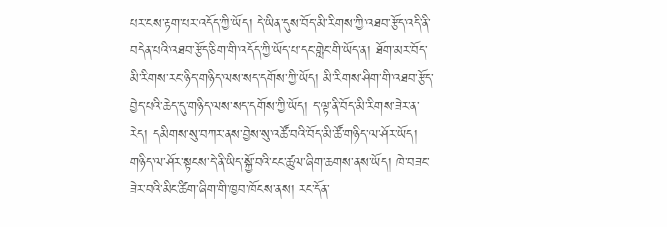པར་ངས་རྟག་པར་འདོད་ཀྱི་ཡོད། དེ་ཡིན་དུས་བོད་མི་རིགས་ཀྱི་འཐབ་རྩོད་འདི་ནི་བདེན་པའི་འཐབ་རྩོད་ཅིག་གི་འདོད་ཀྱི་ཡོད་པ་དང་གླེང་གི་ཡོད་ན། ཐོག་མར་བོད་མི་རིགས་རང་ཉིད་གཉིད་ལས་སད་དགོས་ཀྱི་ཡོད། མི་རིགས་ཤིག་གི་འཐབ་རྩོད་བྱེད་པའི་ཆེད་དུ་གཉིད་ལས་སད་དགོས་ཀྱི་ཡོད། ད་ལྟ་ནི་བོད་མི་རིགས་ཟེར་ན་རེད། དམིགས་སུ་བཀར་ནས་བྱེས་སུ་འཚོ་བའི་བོད་མི་ཚོ་གཉིད་ལ་ཤོར་ཡོད། གཉིད་ལ་ཤོར་སྟངས་དེ་ནི་ཡིད་སྐྱོ་བའི་ངང་ཚུལ་ཞིག་ཆགས་ནས་ཡོད། ཁེ་བཟང་ཟེར་བའི་མིང་ཚིག་ཞིག་གི་ཁྱབ་ཁོངས་ནས། རང་དོན་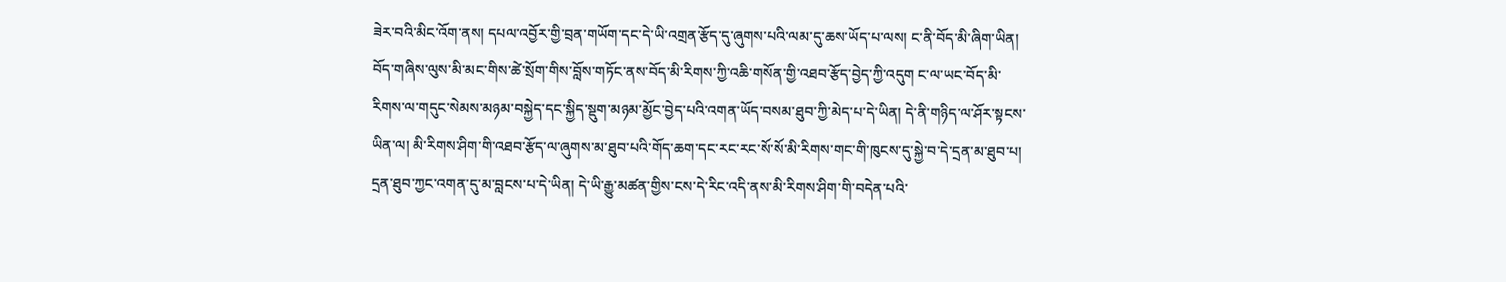ཟེར་བའི་མིང་འོག་ནས། དཔལ་འབྱོར་གྱི་བྲན་གཡོག་དང་དེ་ཡི་འགྲན་རྩོད་དུ་ཞུགས་པའི་ལམ་དུ་ཆས་ཡོད་པ་ལས། ང་ནི་བོད་མི་ཞིག་ཡིན། བོད་གཞིས་ལུས་མི་མང་གིས་ཚེ་སྲོག་གིས་བློས་གཏོང་ནས་བོད་མི་རིགས་ཀྱི་འཆི་གསོན་གྱི་འཐབ་རྩོད་བྱེད་ཀྱི་འདུག ང་ལ་ཡང་བོད་མི་རིགས་ལ་གདུང་སེམས་མཉམ་བསྐྱེད་དང་སྐྱིད་སྡུག་མཉམ་མྱོང་བྱེད་པའི་འགན་ཡོད་བསམ་ཐུབ་ཀྱི་མེད་པ་དེ་ཡིན། དེ་ནི་གཉིད་ལ་ཤོར་སྟངས་ཡིན་ལ། མི་རིགས་ཤིག་གི་འཐབ་རྩོད་ལ་ཞུགས་མ་ཐུབ་པའི་གོད་ཆག་དང་རང་རང་སོ་སོ་མི་རིགས་གང་གི་ཁུངས་དུ་སྐྱེ་བ་དེ་དྲན་མ་ཐུབ་པ། དྲན་ཐུབ་ཀྱང་འགན་དུ་མ་བླངས་པ་དེ་ཡིན། དེ་ཡི་རྒྱུ་མཚན་གྱིས་ངས་དེ་རིང་འདི་ནས་མི་རིགས་ཤིག་གི་བདེན་པའི་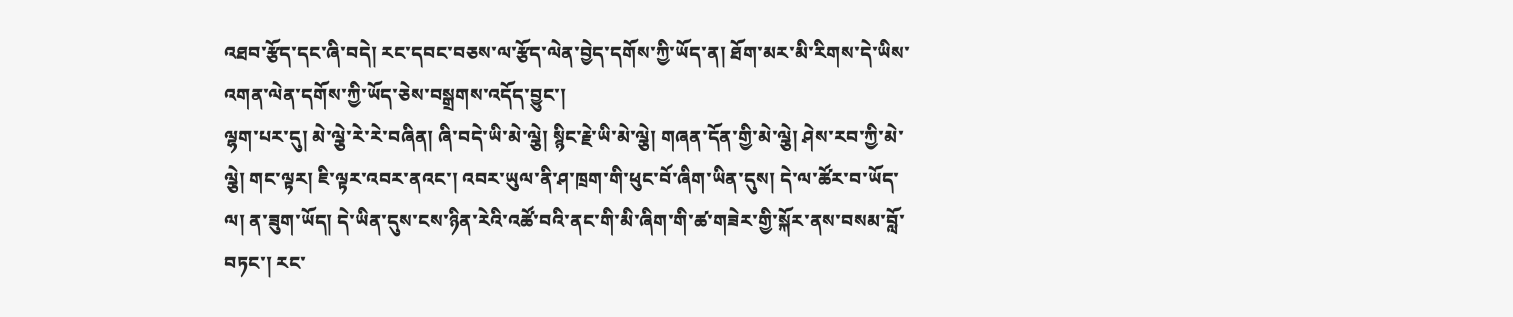འཐབ་རྩོད་དང་ཞི་བདེ། རང་དབང་བཅས་ལ་རྩོད་ལེན་བྱེད་དགོས་ཀྱི་ཡོད་ན། ཐོག་མར་མི་རིགས་དེ་ཡིས་འགན་ལེན་དགོས་ཀྱི་ཡོད་ཅེས་བསྒྲགས་འདོད་བྱུང་།
ལྷག་པར་དུ། མེ་ལྕེ་རེ་རེ་བཞིན། ཞི་བདེ་ཡི་མེ་ལྕེ། སྙིང་རྗེ་ཡི་མེ་ལྕེ། གཞན་དོན་གྱི་མེ་ལྕེ། ཤེས་རབ་ཀྱི་མེ་ལྕེ། གང་ལྟར། ཇི་ལྟར་འབར་ནའང་། འབར་ཡུལ་ནི་ཤ་ཁྲག་གི་ཕུང་བོ་ཞིག་ཡིན་དུས། དེ་ལ་ཚོར་བ་ཡོད་ལ། ན་ཟུག་ཡོད། དེ་ཡིན་དུས་ངས་ཉིན་རེའི་འཚོ་བའི་ནང་གི་མི་ཞིག་གི་ཚ་གཟེར་གྱི་སྐོར་ནས་བསམ་བློ་བཏང་། རང་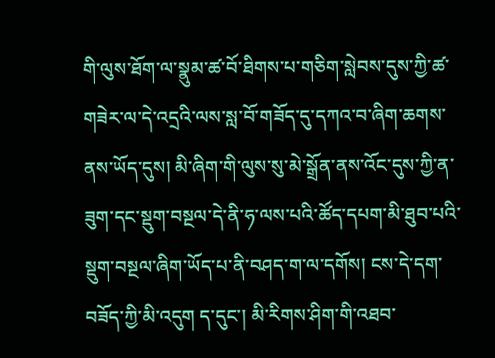གི་ལུས་ཐོག་ལ་སྣུམ་ཚ་བོ་ཐིགས་པ་གཅིག་སླེབས་དུས་ཀྱི་ཚ་གཟེར་ལ་དེ་འདྲའི་ལས་སླ་བོ་གཟོད་དུ་དཀའ་བ་ཞིག་ཆགས་ནས་ཡོད་དུས། མི་ཞིག་གི་ལུས་སུ་མེ་སྒྲོན་ནས་འོང་དུས་ཀྱི་ན་ཟུག་དང་སྡུག་བསྔལ་དེ་ནི་ཧ་ལས་པའི་ཚོད་དཔག་མི་ཐུབ་པའི་སྡུག་བསྔལ་ཞིག་ཡོད་པ་ནི་བཤད་ག་ལ་དགོས། ངས་དེ་དག་བཟོད་ཀྱི་མི་འདུག ད་དུང་། མི་རིགས་ཤིག་གི་འཐབ་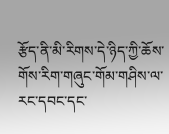རྩོད་ནི་མི་རིགས་དེ་ཉིད་ཀྱི་ཆོས་གོས་རིག་གཞུང་གོམ་གཤིས་ལ་རང་དབང་དང་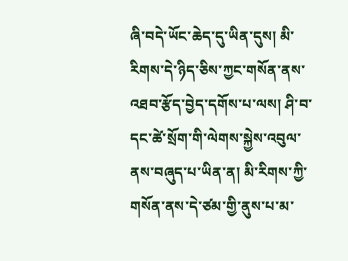ཞི་བདེ་ཡོང་ཆེད་དུ་ཡིན་དུས། མི་རིགས་དེ་ཉིད་ཅིས་ཀྱང་གསོན་ནས་འཐབ་རྩོད་བྱེད་དགོས་པ་ལས། ཤི་བ་དང་ཚེ་སྲོག་གི་ལེགས་སྐྱེས་འབུལ་ནས་བཞུད་པ་ཡིན་ན། མི་རིགས་ཀྱི་གསོན་ནས་དེ་ཙམ་གྱི་ནུས་པ་མ་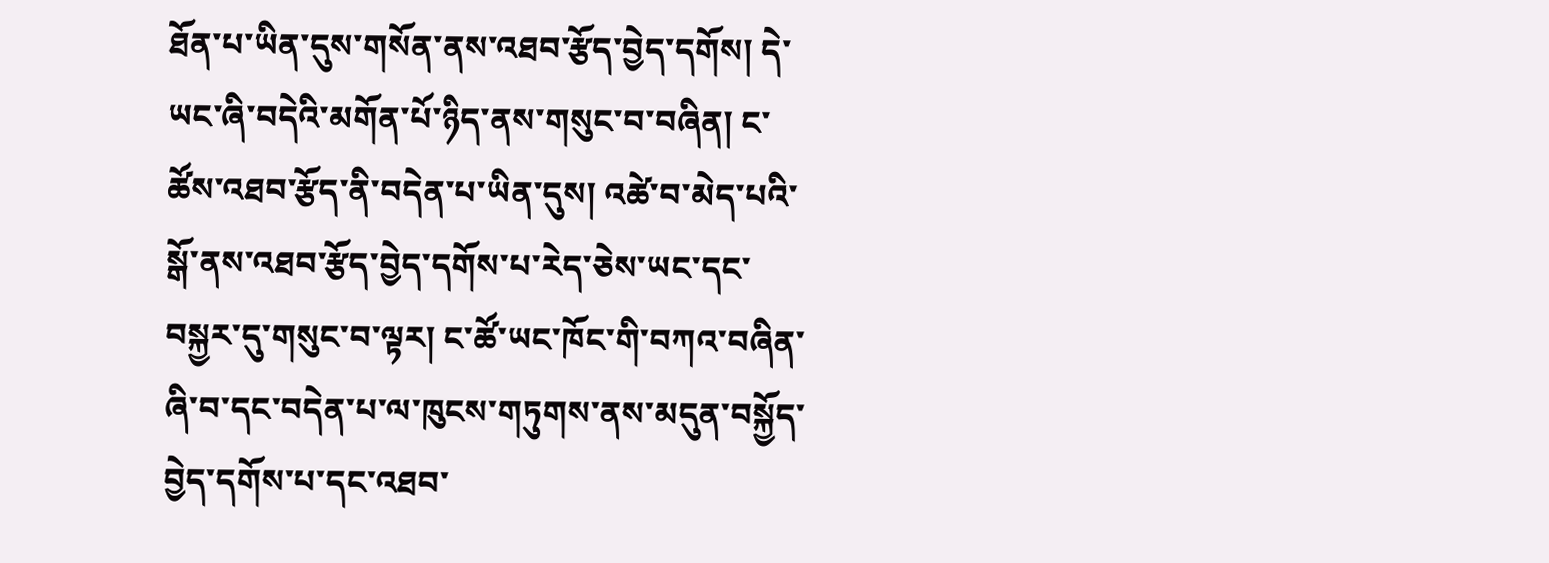ཐོན་པ་ཡིན་དུས་གསོན་ནས་འཐབ་རྩོད་བྱེད་དགོས། དེ་ཡང་ཞི་བདེའི་མགོན་པོ་ཉིད་ནས་གསུང་བ་བཞིན། ང་ཚོས་འཐབ་རྩོད་ནི་བདེན་པ་ཡིན་དུས། འཚེ་བ་མེད་པའི་སྒོ་ནས་འཐབ་རྩོད་བྱེད་དགོས་པ་རེད་ཅེས་ཡང་དང་བསྐྱར་དུ་གསུང་བ་ལྟར། ང་ཚོ་ཡང་ཁོང་གི་བཀའ་བཞིན་ཞི་བ་དང་བདེན་པ་ལ་ཁུངས་གཏུགས་ནས་མདུན་བསྐྱོད་བྱེད་དགོས་པ་དང་འཐབ་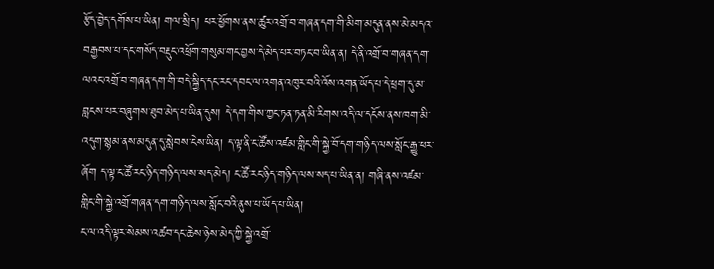རྩོད་བྱེད་དགོས་པ་ཡིན། གལ་སྲིད། ཕར་ཕྱོགས་ནས་ཚུར་འགྲོ་བ་གཞན་དག་གི་མིག་མདུན་ནས་མེ་མདའ་བརྒྱབས་པ་དང་གསོད་བརྡུང་འཕྲོག་གསུམ་གང་བྱས་དེ་མེད་པར་བཏང་བ་ཡིན་ན། དེ་ནི་འགྲོ་བ་གཞན་དག་ལའང་འགྲོ་བ་གཞན་དག་གི་བདེ་སྐྱིད་དང་རང་དབང་ལ་འགན་འཁུར་བའི་འོས་འགན་ཡོད་པ་དེ་ཕྲག་དུ་མ་བླངས་པར་བཞུགས་ཐུབ་མེད་པ་ཡིན་དུས། དེ་དག་གིས་ཀྱང་ཏན་ཏན་མི་རིགས་འདི་ལ་དངོས་ནས་ཁག་མི་འདུག་སྙམ་ནས་མདུན་དུ་སླེབས་ངེས་ཡིན། ད་ལྟ་ནི་ང་ཚོས་འཛམ་གླིང་གི་སྐྱེ་བོ་དག་གཉིད་ལས་སློང་རྒྱུ་ཕར་ཞོག ད་ལྟ་ང་ཚོ་རང་ཉིད་གཉིད་ལས་སད་མེད། ང་ཚོ་རང་ཉིད་གཉིད་ལས་སད་པ་ཡིན་ན། གཞི་ནས་འཛམ་གླིང་གི་སྐྱེ་འགྲོ་གཞན་དག་གཉིད་ལས་སློང་བའི་ནུས་པ་ཡོད་པ་ཡིན།
ང་ལ་འདི་ལྟར་སེམས་འཚབ་དང་ཆེས་ཉེས་མེད་ཀྱི་སྐྱེ་འགྲོ་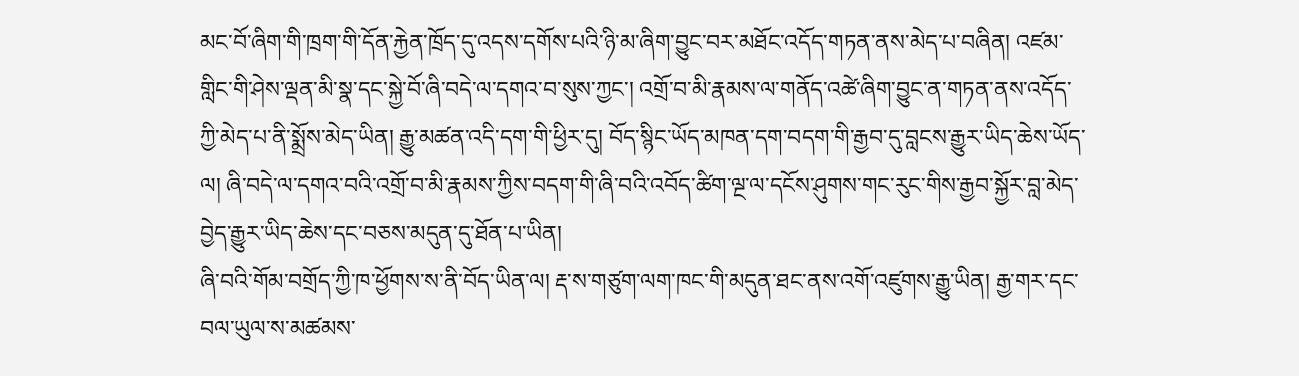མང་བོ་ཞིག་གི་ཁྲག་གི་དོན་རྐྱེན་ཁྲོད་དུ་འདས་དགོས་པའི་ཉི་མ་ཞིག་བྱུང་བར་མཐོང་འདོད་གཏན་ནས་མེད་པ་བཞིན། འཛམ་གླིང་གི་ཤེས་ལྡན་མི་སྣ་དང་སྐྱེ་བོ་ཞི་བདེ་ལ་དགའ་བ་སུས་ཀྱང་། འགྲོ་བ་མི་རྣམས་ལ་གནོད་འཚེ་ཞིག་བྱུང་ན་གཏན་ནས་འདོད་ཀྱི་མེད་པ་ནི་སྨྲོས་མེད་ཡིན། རྒྱུ་མཚན་འདི་དག་གི་ཕྱིར་དུ། བོད་སྙིང་ཡོད་མཁན་དག་བདག་གི་རྒྱབ་དུ་བླངས་རྒྱུར་ཡིད་ཆེས་ཡོད་ལ། ཞི་བདེ་ལ་དགའ་བའི་འགྲོ་བ་མི་རྣམས་ཀྱིས་བདག་གི་ཞི་བའི་འབོད་ཚིག་ལྔ་ལ་དངོས་ཤུགས་གང་རུང་གིས་རྒྱབ་སྐྱོར་བླ་མེད་བྱེད་རྒྱུར་ཡིད་ཆེས་དང་བཅས་མདུན་དུ་ཐོན་པ་ཡིན།
ཞི་བའི་གོམ་བགྲོད་ཀྱི་ཁ་ཕྱོགས་ས་ནི་བོད་ཡིན་ལ། རྡ་ས་གཙུག་ལག་ཁང་གི་མདུན་ཐང་ནས་འགོ་འཛུགས་རྒྱུ་ཡིན། རྒྱ་གར་དང་བལ་ཡུལ་ས་མཚམས་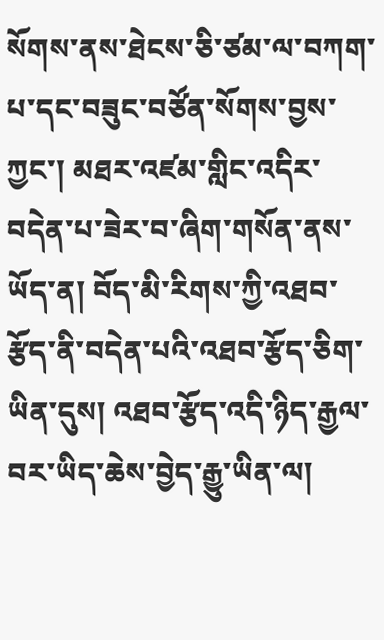སོགས་ནས་ཐེངས་ཅི་ཙམ་ལ་བཀག་པ་དང་བཟུང་བཙོན་སོགས་བྱས་ཀྱང་། མཐར་འཛམ་གླིང་འདིར་བདེན་པ་ཟེར་བ་ཞིག་གསོན་ནས་ཡོད་ན། བོད་མི་རིགས་ཀྱི་འཐབ་རྩོད་ནི་བདེན་པའི་འཐབ་རྩོད་ཅིག་ཡིན་དུས། འཐབ་རྩོད་འདི་ཉིད་རྒྱལ་བར་ཡིད་ཆེས་བྱེད་རྒྱུ་ཡིན་ལ།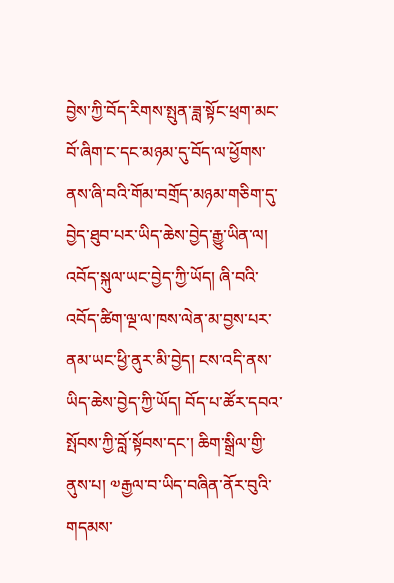བྱེས་ཀྱི་བོད་རིགས་སྤུན་ཟླ་སྟོང་ཕྲག་མང་བོ་ཞིག་ང་དང་མཉམ་དུ་བོད་ལ་ཕྱོགས་ནས་ཞི་བའི་གོམ་བགྲོད་མཉམ་གཅིག་དུ་བྱེད་ཐུབ་པར་ཡིད་ཆེས་བྱེད་རྒྱུ་ཡིན་ལ། འབོད་སྐུལ་ཡང་བྱེད་ཀྱི་ཡོད། ཞི་བའི་འབོད་ཚིག་ལྔ་ལ་ཁས་ལེན་མ་བྱས་པར་ནམ་ཡང་ཕྱི་ནུར་མི་བྱེད། ངས་འདི་ནས་ཡིད་ཆེས་བྱེད་ཀྱི་ཡོད། བོད་པ་ཚོར་དབའ་སྤོབས་ཀྱི་བློ་སྟོབས་དང་། ཆིག་སྒྲིལ་གྱི་ནུས་པ། ༧རྒྱལ་བ་ཡིད་བཞིན་ནོར་བུའི་གདམས་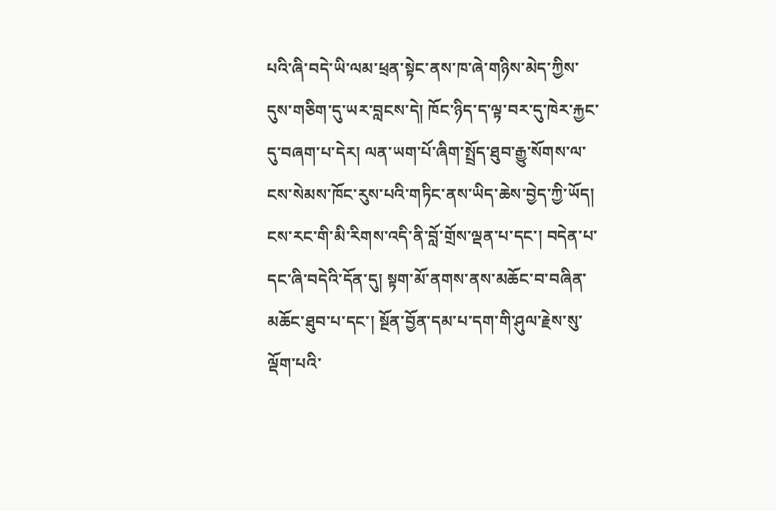པའི་ཞི་བདེ་ཡི་ལམ་ཕྲན་སྟེང་ནས་ཁ་ཞེ་གཉིས་མེད་ཀྱིས་དུས་གཅིག་དུ་ཡར་བླངས་དེ། ཁོང་ཉིད་ད་ལྟ་བར་དུ་ཁེར་རྐྱང་དུ་བཞག་པ་དེར། ལན་ཡག་པོ་ཞིག་སྤྲོད་ཐུབ་རྒྱུ་སོགས་ལ་ངས་སེམས་ཁོང་རུས་པའི་གཏིང་ནས་ཡིད་ཆེས་བྱེད་ཀྱི་ཡོད། ངས་རང་གི་མི་རིགས་འདི་ནི་བློ་གྲོས་ལྡན་པ་དང་། བདེན་པ་དང་ཞི་བདེའི་དོན་དུ། སྟག་མོ་ནགས་ནས་མཆོང་བ་བཞིན་མཆོང་ཐུབ་པ་དང་། སྔོན་བྱོན་དམ་པ་དག་གི་ཤུལ་རྗེས་སུ་ལྡོག་པའི་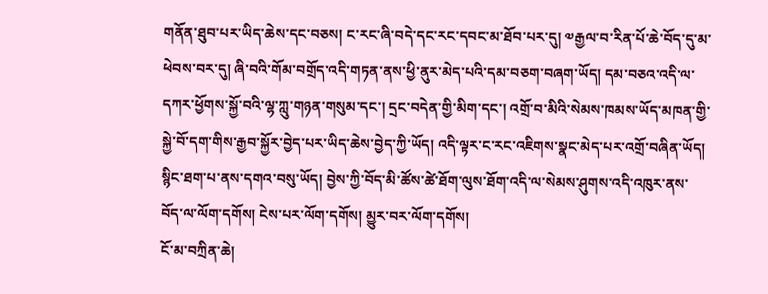གནོན་ཐུབ་པར་ཡིད་ཆེས་དང་བཅས། ང་རང་ཞི་བདེ་དང་རང་དབང་མ་ཐོབ་པར་དུ། ༧རྒྱལ་བ་རིན་པོ་ཆེ་བོད་དུ་མ་ཕེབས་བར་དུ། ཞི་བའི་གོམ་བགྲོད་འདི་གཏན་ནས་ཕྱི་ནུར་མེད་པའི་དམ་བཅག་བཞག་ཡོད། དམ་བཅའ་འདི་ལ་དཀར་ཕྱོགས་སྐྱོ་བའི་ལྷ་ཀླུ་གཉན་གསུམ་དང་། དྲང་བདེན་གྱི་མིག་དང་། འགྲོ་བ་མིའི་སེམས་ཁམས་ཡོད་མཁན་གྱི་སྐྱེ་བོ་དག་གིས་རྒྱབ་སྐྱོར་བྱེད་པར་ཡིད་ཆེས་བྱེད་ཀྱི་ཡོད། འདི་ལྟར་ང་རང་འཇིགས་སྣང་མེད་པར་འགྲོ་བཞིན་ཡོད།
སྙིང་ཐག་པ་ནས་དགའ་བསུ་ཡོད། བྱེས་ཀྱི་བོད་མི་ཚོས་ཚེ་ཐོག་ལུས་ཐོག་འདི་ལ་སེམས་ཤུགས་འདི་འཁུར་ནས་བོད་ལ་ལོག་དགོས། ངེས་པར་ལོག་དགོས། མྱུར་བར་ལོག་དགོས།
ངོ་མ་བཀྲིན་ཆེ།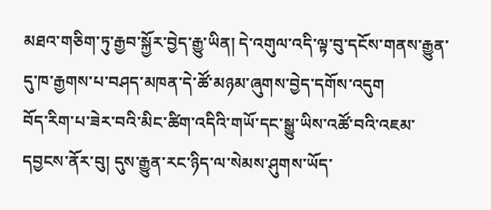མཐའ་གཅིག་ཏུ་རྒྱབ་སྐྱོར་བྱེད་རྒྱུ་ཡིན། དེ་འགུལ་འདི་ལྟ་བུ་དངོས་གནས་རྒྱུན་དུ་ཁ་རྒྱགས་པ་བཤད་མཁན་དེ་ཚོ་མཉམ་ཞུགས་བྱེད་དགོས་འདུག
བོད་རིག་པ་ཟེར་བའི་མིང་ཚིག་འདིའི་གཡོ་དང་སྒྱུ་ཡིས་འཚོ་བའི་འཇམ་དབྱངས་ནོར་བུ། དུས་རྒྱུན་རང་ཉིད་ལ་སེམས་ཤུགས་ཡོད་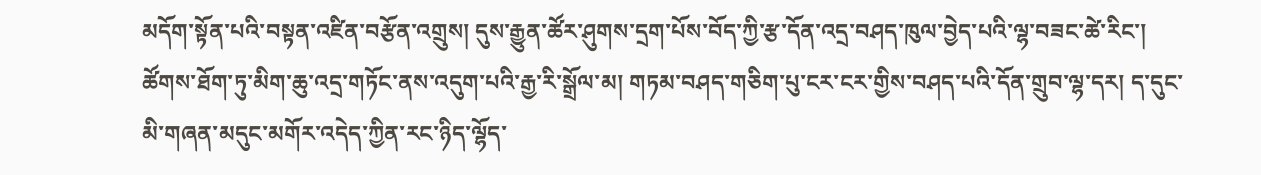མདོག་སྟོན་པའི་བསྟན་འཛིན་བརྩོན་འགྲུས། དུས་རྒྱུན་ཚོར་ཤུགས་དྲག་པོས་བོད་ཀྱི་རྩ་དོན་འདྲ་བཤད་ཁུལ་བྱེད་པའི་ལྷ་བཟང་ཚེ་རིང་། ཚོགས་ཐོག་ཏུ་མིག་ཆུ་འདྲ་གཏོང་ནས་འདུག་པའི་རྒྱ་རི་སྒྲོལ་མ། གཏམ་བཤད་གཅིག་པུ་ངར་ངར་གྱིས་བཤད་པའི་དོན་གྲུབ་ལྷ་དར། ད་དུང་མི་གཞན་མདུང་མགོར་འདེད་ཀྱིན་རང་ཉིད་ལྷོད་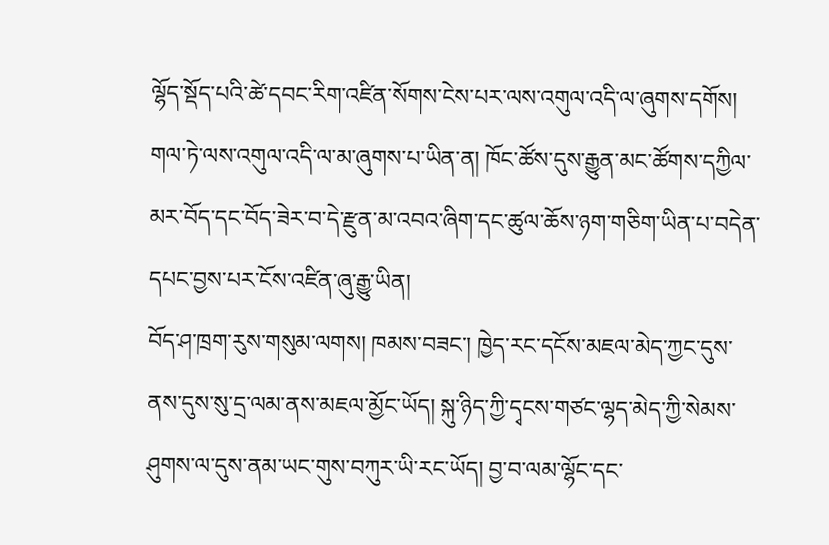ལྷོད་སྡོད་པའི་ཚེ་དབང་རིག་འཛིན་སོགས་ངེས་པར་ལས་འགུལ་འདི་ལ་ཞུགས་དགོས། གལ་ཏེ་ལས་འགུལ་འདི་ལ་མ་ཞུགས་པ་ཡིན་ན། ཁོང་ཚོས་དུས་རྒྱུན་མང་ཚོགས་དཀྱིལ་མར་བོད་དང་བོད་ཟེར་བ་དེ་རྫུན་མ་འབའ་ཞིག་དང་ཚུལ་ཆོས་ཉག་གཅིག་ཡིན་པ་བདེན་དཔང་བྱས་པར་ངོས་འཛིན་ཞུ་རྒྱུ་ཡིན།
བོད་ཤ་ཁྲག་རུས་གསུམ་ལགས། ཁམས་བཟང་། ཁྱེད་རང་དངོས་མཇལ་མེད་ཀྱང་དུས་ནས་དུས་སུ་དྲ་ལམ་ནས་མཇལ་མྱོང་ཡོད། སྐུ་ཉིད་ཀྱི་དྭངས་གཙང་ལྷད་མེད་ཀྱི་སེམས་ཤུགས་ལ་དུས་ནམ་ཡང་གུས་བཀུར་ཡི་རང་ཡོད། བྱ་བ་ལམ་ལྷོང་དང་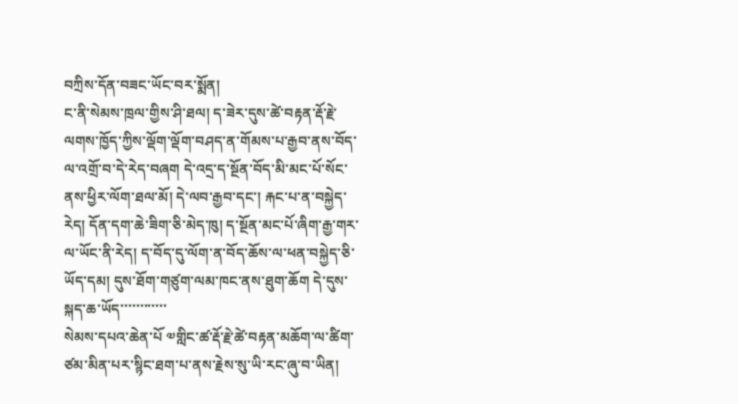བཀྲིས་དོན་བཟང་ཡོང་བར་སྨོན།
ང་ནི་སེམས་ཁྲལ་གྱིས་ཤི་ཐལ། ད་ཟེར་དུས་ཚེ་བརྟན་རྡོ་རྗེ་ལགས་ཁྱོད་ཀྱིས་ལྡོག་ལྡོག་བཤད་ན་གོམས་པ་རྒྱབ་ནས་བོད་ལ་འགྲོ་བ་དེ་རེད་བཞག དེ་འདྲ་ད་སྔོན་བོད་མི་མང་པོ་སོང་ནས་ཕྱིར་ལོག་ཐལ་མོ། དེ་ལབ་རྒྱབ་དང་། རྐང་པ་ན་བསྐྱེད་རེད། དོན་དག་ཆེ་ཟིག་ཅི་མེད་ཁུ། ད་སྔོན་མང་པོ་ཞིག་རྒྱ་གར་ལ་ཡོང་ནི་རེད། ད་བོད་དུ་ལོག་ན་བོད་ཆོས་ལ་ཕན་བསྐྱེད་ཅི་ཡོད་དམ། དུས་ཐོག་གཙུག་ལམ་ཁང་ནས་ཐུག་ཆོག དེ་དུས་སྐད་ཆ་ཡོད་་་་་་་་་་་་
སེམས་དཔའ་ཆེན་པོ ༧གླིང་ཚ་རྡོ་རྗེ་ཚེ་བརྟན་མཆོག་ལ་ཚིག་ཙམ་མིན་པར་སྙིང་ཐག་པ་ནས་རྗེས་སུ་ཡི་རང་ཞུ་བ་ཡིན།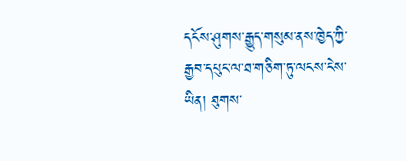དངོས་ཤུགས་རྒྱུད་གསུམ་ནས་ཁྱེད་ཀྱི་རྒྱབ་དཔུང་ལ་ཐ་གཅིག་ཏུ་ལངས་ངེས་ཡིན། ཐུགས་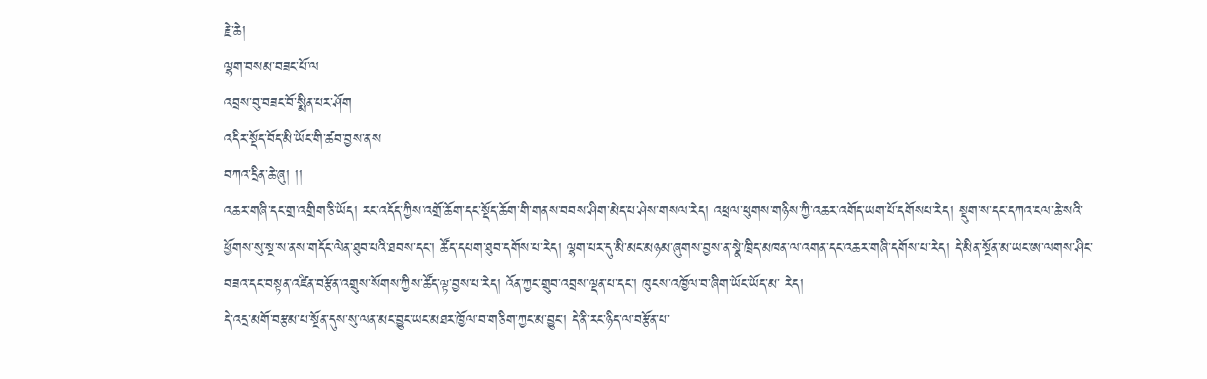རྗེ་ཆེ།
ལྷག་བསམ་བཟང་པོ་ལ
འབྲས་བུ་བཟང་བོ་སྨིན་པར་ཤོག
འདིར་སྡོད་བོད་མི་ཡོང་གི་ཚབ་བྱས་ནས
བཀའ་དྲིན་ཆེ་ཞུ། །།
འཆར་གཞི་དང་གྲ་འགྲིག་ཅི་ཡོད། རང་འདོད་ཀྱིས་འགྲོ་ཆོག་དང་སྡོད་ཆོག་གི་གནས་བབས་ཤིག་མེད་པ་ཤེས་གསལ་རེད། འཕྲལ་ཕུགས་གཉིས་ཀྱི་འཆར་འགོད་ཡག་པོ་དགོསཔ་རེད། སྡུག་ས་དང་དཀའ་ངལ་ཆེ་སའི་ཕྱོགས་སུ་སྔ་ས་ནས་གདོང་ལེན་ཐུབ་པའི་ཐབས་དང་། ཚོད་དཔག་ཐུབ་དགོས་པ་རེད། ལྷག་པར་དུ་མི་མང་མཉམ་ཞུགས་བྱས་ན་སྣེ་ཁྲིད་མཁན་ལ་འགན་དང་འཆར་གཞི་དགོས་པ་རེད། དེ་མིན་སྔོན་མ་ཡང་ཨ་ལགས་ཤིང་བཟའ་དང་བསྟན་འཛིན་བརྩོན་འགྲུས་སོགས་ཀྱིས་ཚོད་ལྟ་བྱས་པ་རེད། འོན་ཀྱང་གྲུབ་འབྲས་ལྡན་པ་དང་། ཁུངས་འཁྱོལ་བ་ཞིག་ཡོང་ཡོད་མ་ རེད།
དེ་འདྲ་མགོ་བརྩམ་པ་སྔོན་དུས་སུ་ལན་མང་བྱུང་ཡང་མཐར་ཁྱོལ་བ་གཅིག་ཀྱང་མ་བྱུང་། དེ་ནི་རང་ཉིད་ལ་བརྩོན་པ་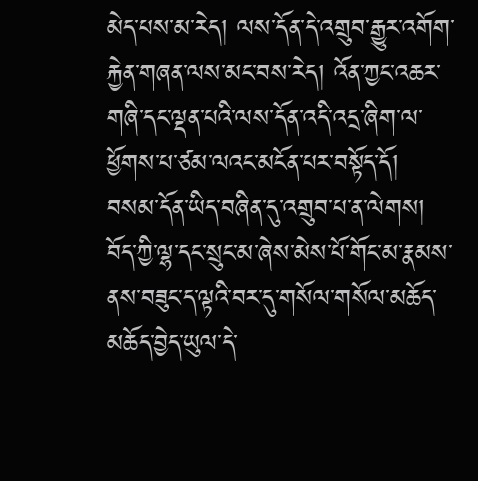མེད་པས་མ་རེད། ལས་དོན་དེ་འགྲུབ་རྒྱུར་འགོག་རྐྱེན་གཞན་ལས་མང་བས་རེད། འོན་ཀྱང་འཆར་གཞི་དང་ལྡན་པའི་ལས་དོན་འདི་འདྲ་ཞིག་ལ་ཕྱོགས་པ་ཙམ་ལའང་མངོན་པར་བསྟོད་དོ། བསམ་དོན་ཡིད་བཞིན་དུ་འགྲུབ་པ་ན་ལེགས།
བོད་ཀྱི་ལྷ་དང་སྲུང་མ་ཞེས་མེས་པོ་གོང་མ་རྣམས་ནས་བཟུང་ད་ལྟའི་བར་དུ་གསོལ་གསོལ་མཆོད་མཆོད་བྱེད་ཡུལ་དེ་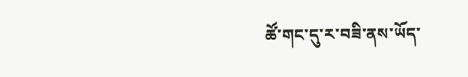ཚོ་གང་དུ་ར་བཟི་ནས་ཡོད་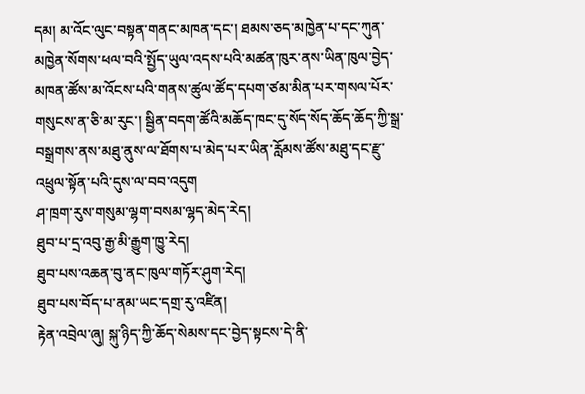དམ། མ་འོང་ལུང་བསྟན་གནང་མཁན་དང་། ཐམས་ཅད་མཁྱེན་པ་དང་ཀུན་མཁྱེན་སོགས་ཕལ་བའི་སྤྱོད་ཡུལ་འདས་པའི་མཚན་ཁུར་ནས་ཡིན་ཁུལ་བྱེད་མཁན་ཚོས་མ་འོངས་པའི་གནས་ཚུལ་ཚོད་དཔག་ཙམ་མིན་པར་གསལ་པོར་གསུངས་ན་ཅི་མ་རུང་། སྦྱིན་བདག་ཚོའི་མཆོད་ཁང་དུ་སོད་སོད་ཆོད་ཆོད་ཀྱི་སྒྲ་བསྒྲགས་ནས་མཐུ་ནུས་ལ་ཐོགས་པ་མེད་པར་ཡིན་རློམས་ཚོས་མཐུ་དང་རྫུ་འཕྲུལ་སྟོན་པའི་དུས་ལ་བབ་འདུག
ཤ་ཁྲག་རུས་གསུམ་ལྷག་བསམ་ལྷད་མེད་རེད།
ཐུབ་པ་དྲ་འབུ་རྒྱ་མི་རྒྱུག་ཁྱུ་རེད།
ཐུབ་པས་འཆན་བུ་ནང་ཁུལ་གཏོར་ཤུག་རེད།
ཐུབ་པས་བོད་པ་ནམ་ཡང་དགྲ་རུ་འཛིན།
རྟེན་འབྲེལ་ཞུ། སྐུ་ཉིད་ཀྱི་ཆོད་སེམས་དང་བྱེད་སྟངས་དེ་ནི་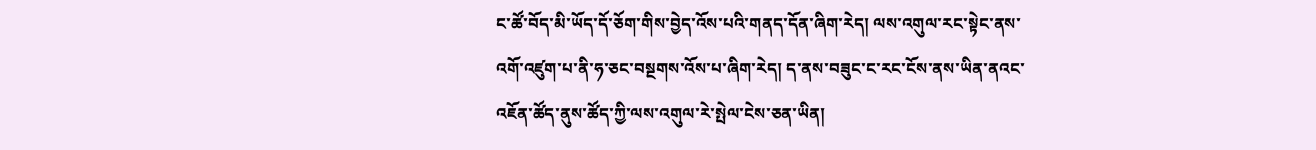ང་ཚོ་བོད་མི་ཡོད་དོ་ཅོག་གིས་བྱེད་འོས་པའི་གནད་དོན་ཞིག་རེད། ལས་འགུལ་རང་སྟེང་ནས་འགོ་འཛུག་པ་ནི་ཧ་ཅང་བསྔགས་འོས་པ་ཞིག་རེད། ད་ནས་བཟུང་ང་རང་ངོས་ནས་ཡིན་ནའང་འཇོན་ཚོད་ནུས་ཚོད་ཀྱི་ལས་འགུལ་རེ་སྤེལ་ངེས་ཅན་ཡིན།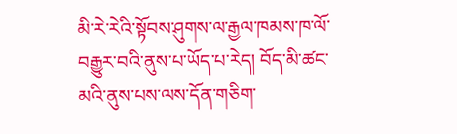མི་རེ་རེའི་སྟོབས་ཤུགས་ལ་རྒྱལ་ཁམས་ཁ་ལོ་བརྒྱུར་བའི་ནུས་པ་ཡོད་པ་རེད། བོད་མི་ཚང་མའི་ནུས་པས་ལས་དོན་གཅིག་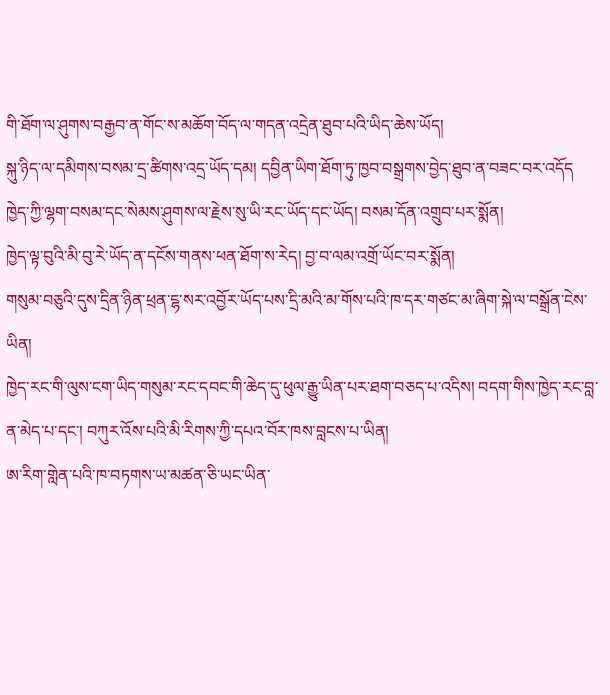གི་ཐོག་ལ་ཤུགས་བརྒྱབ་ན་གོང་ས་མཆོག་བོད་ལ་གདན་འདྲེན་ཐུབ་པའི་ཡིད་ཆེས་ཡོད།
སྐུ་ཉིད་ལ་དམིགས་བསམ་དྲ་ཚིགས་འདྲ་ཡོད་དམ། དབྱིན་ཡིག་ཐོག་ཏུ་ཁྱབ་བསྒྲགས་བྱེད་ཐུབ་ན་བཟང་བར་འདོད
ཁྱེད་ཀྱི་ལྷག་བསམ་དང་སེམས་ཤུགས་ལ་རྗེས་སུ་ཡི་རང་ཡོད་དང་ཡོད། བསམ་དོན་འགྲུབ་པར་སྨོན།
ཁྱེད་ལྟ་བུའི་མི་བུ་རེ་ཡོད་ན་དངོས་གནས་ཕན་ཐོག་ས་རེད། བྱ་བ་ལམ་འགྲོ་ཡོང་བར་སྨོན།
གསུམ་བཅུའི་དུས་དྲིན་ཉིན་ཕྲན་ངྷ་སར་འབྱོར་ཡོད་པས་དྲི་མའི་མ་གོས་པའི་ཁ་དར་གཙང་མ་ཞིག་སྐེ་ལ་བསྒྲོན་ངེས་ཡིན།
ཁྱེད་རང་གི་ལུས་ངག་ཡིད་གསུམ་རང་དབང་གི་ཆེད་དུ་ཕུལ་རྒྱུ་ཡིན་པར་ཐག་བཅད་པ་འདིས། བདག་གིས་ཁྱེད་རང་བླ་ན་མེད་པ་དང་། བཀུར་འོས་པའི་མི་རིགས་ཀྱི་དཔའ་བོར་ཁས་བླངས་པ་ཡིན།
ཨ་རིག་གླེན་པའི་ཁ་བཏགས་ཡ་མཚན་ཅི་ཡང་ཡིན་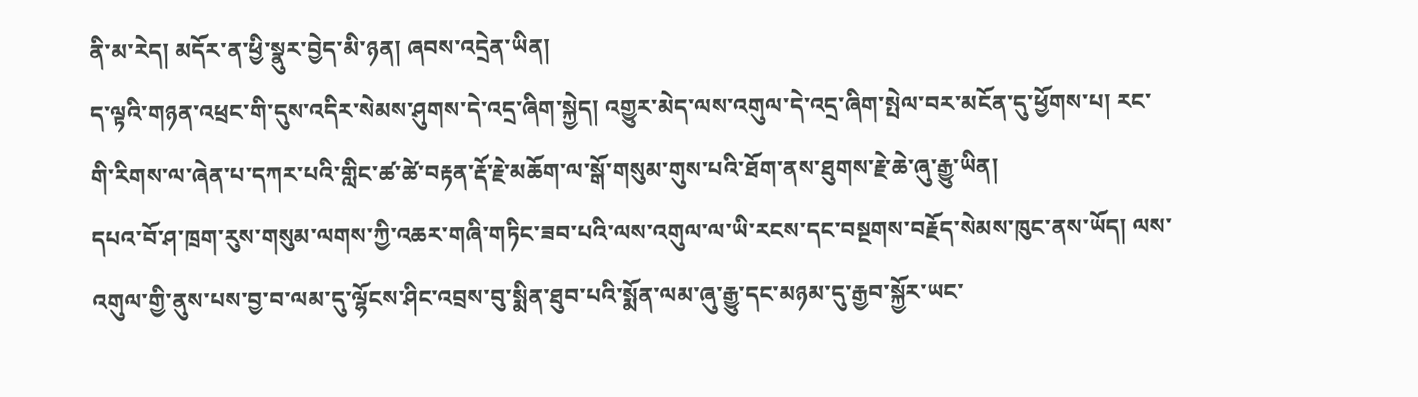ནི་མ་རེད། མདོར་ན་ཕྱི་སྣུར་བྱེད་མི་ཉན། ཞབས་འདྲེན་ཡིན།
ད་ལྟའི་གཉན་འཕྲང་གི་དུས་འདིར་སེམས་ཤུགས་དེ་འདྲ་ཞིག་སྐྱེད། འགྱུར་མེད་ལས་འགུལ་དེ་འདྲ་ཞིག་སྤེལ་བར་མངོན་དུ་ཕྱོགས་པ། རང་གི་རིགས་ལ་ཞེན་པ་དཀར་པའི་གླིང་ཚ་ཚེ་བརྟན་རྡོ་རྗེ་མཆོག་ལ་སྒོ་གསུམ་གུས་པའི་ཐོག་ནས་ཐུགས་རྗེ་ཆེ་ཞུ་རྒྱུ་ཡིན།
དཔའ་བོ་ཤ་ཁྲག་རུས་གསུམ་ལགས་ཀྱི་འཆར་གཞི་གཏིང་ཟབ་པའི་ལས་འགུལ་ལ་ཡི་རངས་དང་བསྔགས་བརྗོད་སེམས་ཁུང་ནས་ཡོད། ལས་འགུལ་གྱི་ནུས་པས་བྱ་བ་ལམ་དུ་ལྷོངས་ཤིང་འབྲས་བུ་སྨིན་ཐུབ་པའི་སྨོན་ལམ་ཞུ་རྒྱུ་དང་མཉམ་དུ་རྒྱབ་སྐྱོར་ཡང་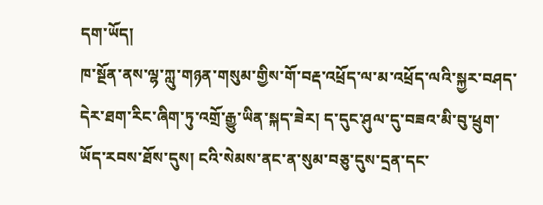དག་ཡོད།
ཁ་སྔོན་ནས་ལྷ་ཀླུ་གཉན་གསུམ་གྱིས་གོ་བརྡ་འཕྲོད་ལ་མ་འཕྲོད་ལའི་སྐྱར་བཤད་དེར་ཐག་རིང་ཞིག་ཏུ་འགྲོ་རྒྱུ་ཡིན་སྐད་ཟེར། ད་དུང་ཤུལ་དུ་བཟའ་མི་བུ་ཕྲུག་ཡོད་རབས་ཐོས་དུས། ངའི་སེམས་ནང་ན་སུམ་བཅུ་དུས་དྲན་དང་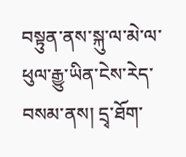བསྟུན་ནས་སྐུ་ལ་མེ་ལ་ཕུལ་རྒྱུ་ཡིན་ངེས་རེད་བསམ་ནས། དྲྭ་ཐོག་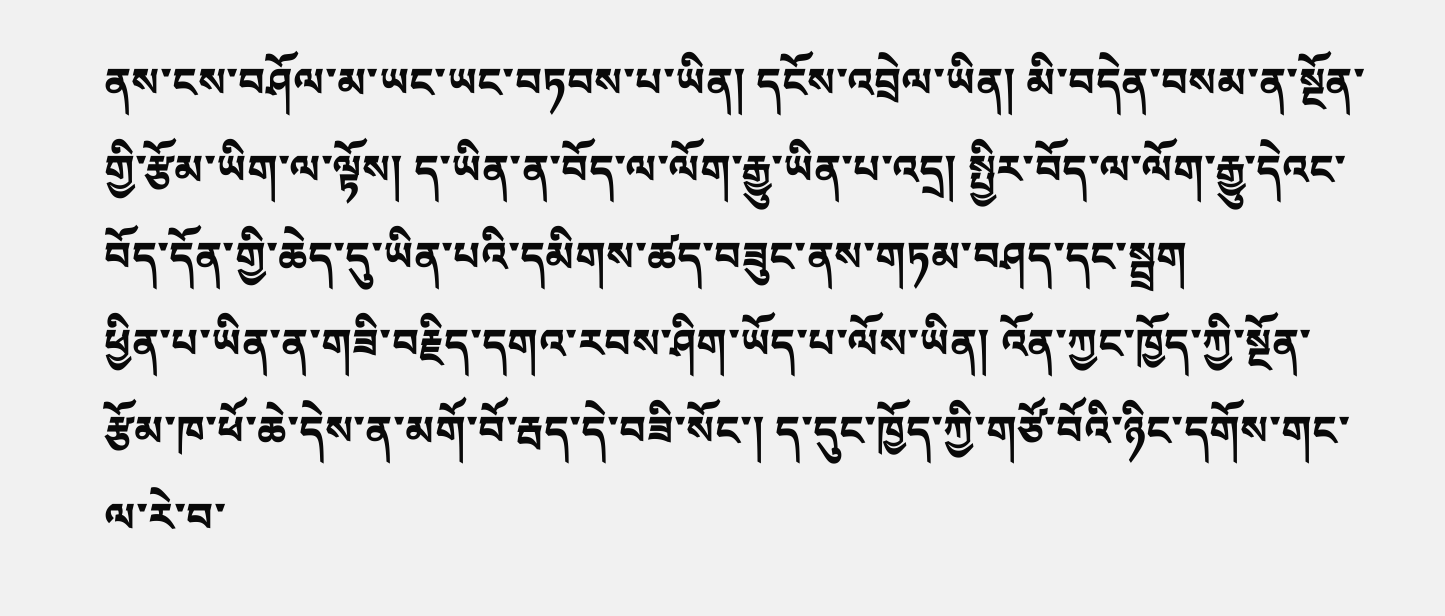ནས་ངས་བཤོལ་མ་ཡང་ཡང་བཏབས་པ་ཡིན། དངོས་འབྲེལ་ཡིན། མི་བདེན་བསམ་ན་སྔོན་གྱི་རྩོམ་ཡིག་ལ་ལྟོས། ད་ཡིན་ན་བོད་ལ་ལོག་རྒྱུ་ཡིན་པ་འདྲ། སྤྱིར་བོད་ལ་ལོག་རྒྱུ་དེའང་བོད་དོན་གྱི་ཆེད་དུ་ཡིན་པའི་དམིགས་ཚད་བཟུང་ནས་གཏམ་བཤད་དང་སྦྲག
ཕྱིན་པ་ཡིན་ན་གཟི་བརྗིད་དགའ་རབས་ཤིག་ཡོད་པ་ལོས་ཡིན། འོན་ཀྱང་ཁྱོད་ཀྱི་སྔོན་རྩོམ་ཁ་ཕོ་ཆེ་དེས་ན་མགོ་བོ་རྦད་དེ་བཟི་སོང་། ད་དུང་ཁྱོད་ཀྱི་གཙོ་བོའི་ཉིང་དགོས་གང་ལ་རེ་བ་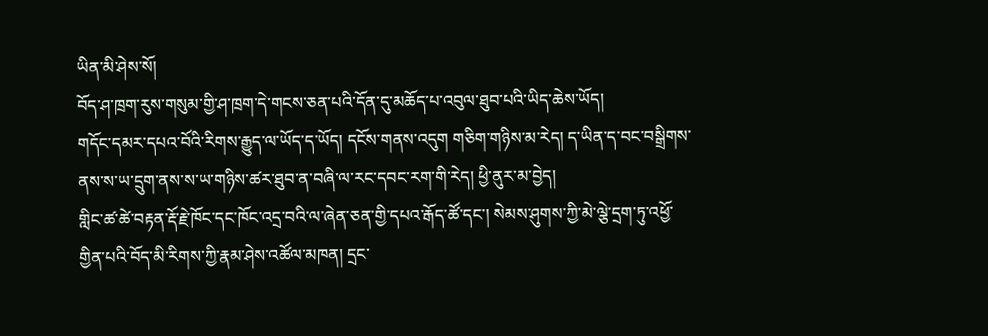ཡིན་མི་ཤེས་སོ།
བོད་ཤ་ཁྲག་རུས་གསུམ་གྱི་ཤ་ཁྲག་དེ་གངས་ཅན་པའི་དོན་དུ་མཆོད་པ་འབུལ་ཐུབ་པའི་ཡིད་ཆེས་ཡོད།
གདོང་དམར་དཔའ་བོའི་རིགས་རྒྱུད་ལ་ཡོད་ད་ཡོད། དངོས་གནས་འདུག གཅིག་གཉིས་མ་རེད། ད་ཡིན་ད་བང་བསྒྲིགས་ནས་ས་ཡ་དྲུག་ནས་ས་ཡ་གཉིས་ཚར་ཐུབ་ན་བཞི་ལ་རང་དབང་རག་གི་རེད། ཕྱི་ནུར་མ་བྱེད།
གླིང་ཚ་ཚེ་བརྟན་རྡོ་རྗེ་ཁོང་དང་ཁོང་འདྲ་བའི་ལ་ཞེན་ཅན་གྱི་དཔའ་རྒོད་ཚོ་དང་། སེམས་ཤུགས་ཀྱི་མེ་ལྕེ་དྲག་ཏུ་འཕྱོ་གྱིན་པའི་བོད་མི་རིགས་ཀྱི་རྣམ་ཤེས་འཚོལ་མཁན། དྲང་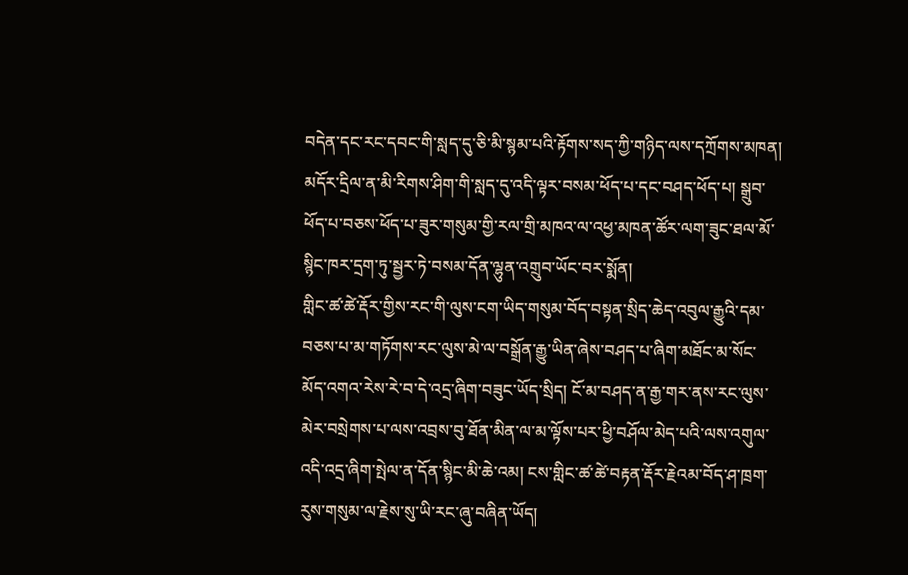བདེན་དང་རང་དབང་གི་སླད་དུ་ཅི་མི་སྙམ་པའི་རྟོགས་སད་ཀྱི་གཉིད་ལས་དཀྲོགས་མཁན། མདོར་དྲིལ་ན་མི་རིགས་ཤིག་གི་སླད་དུ་འདི་ལྟར་བསམ་ཕོད་པ་དང་བཤད་ཕོད་པ། སྒྲུབ་ཕོད་པ་བཅས་ཕོད་པ་ཟུར་གསུམ་གྱི་རལ་གྲི་མཁའ་ལ་འཕྱ་མཁན་ཚོར་ལག་ཟུང་ཐལ་མོ་སྙིང་ཁར་དྲག་ཏུ་སྦྱར་ཏེ་བསམ་དོན་ལྷུན་འགྲུབ་ཡོང་བར་སྨོན།
གླིང་ཚ་ཚེ་རྡོར་གྱིས་རང་གི་ལུས་ངག་ཡིད་གསུམ་བོད་བསྟན་སྲིད་ཆེད་འབུལ་རྒྱུའི་དམ་བཅས་པ་མ་གཏོགས་རང་ལུས་མེ་ལ་བསྒྲོན་རྒྱུ་ཡིན་ཞེས་བཤད་པ་ཞིག་མཐོང་མ་སོང་མོད་འགའ་རེས་རེ་བ་དེ་འདྲ་ཞིག་བཟུང་ཡོད་སྲིད། ངོ་མ་བཤད་ན་རྒྱ་གར་ནས་རང་ལུས་མེར་བསྲེགས་པ་ལས་འབྲས་བུ་ཐོན་མིན་ལ་མ་ལྟོས་པར་ཕྱི་བཤོལ་མེད་པའི་ལས་འགུལ་འདི་འདྲ་ཞིག་སྤེལ་ན་དོན་སྙིང་མི་ཆེ་འམ། ངས་གླིང་ཚ་ཚེ་བརྟན་རྡོར་རྗེའམ་བོད་ཤ་ཁྲག་རུས་གསུམ་ལ་རྗེས་སུ་ཡི་རང་ཞུ་བཞིན་ཡོད།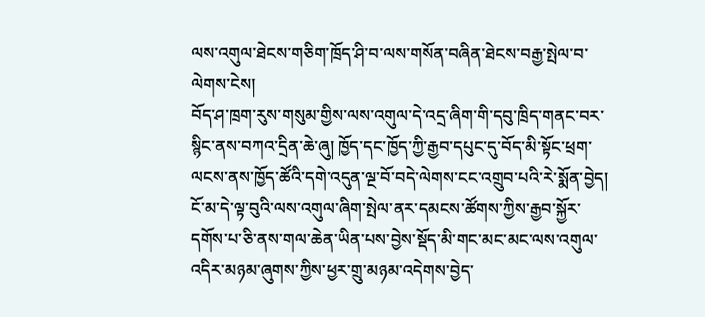ལས་འགུལ་ཐེངས་གཅིག་ཁྲོད་ཤི་བ་ལས་གསོན་བཞིན་ཐེངས་བརྒྱ་སྤེལ་བ་ལེགས་ངེས།
བོད་ཤ་ཁྲག་རུས་གསུམ་གྱིས་ལས་འགུལ་དེ་འདྲ་ཞིག་གི་དབུ་ཁྲིད་གནང་བར་སྙིང་ནས་བཀའ་དྲིན་ཆེ་ཞུ། ཁྱོད་དང་ཁྱོད་ཀྱི་རྒྱབ་དཔུང་དུ་བོད་མི་སྟོང་ཕྲག་ལངས་ནས་ཁྱོད་ཚོའི་དགེ་འདུན་ལྔ་བོ་བདེ་ལེགས་ངང་འགྲུབ་པའི་རེ་སྨོན་བྱེད།
ངོ་མ་དེ་ལྟ་བུའི་ལས་འགུལ་ཞིག་སྤེལ་ནར་དམངས་ཚོགས་ཀྱིས་རྒྱབ་སྐྱོར་དགོས་པ་ཅི་ནས་གལ་ཆེན་ཡིན་པས་བྱེས་སྡོད་མི་གང་མང་མང་ལས་འགུལ་འདིར་མཉམ་ཞུགས་ཀྱིས་ཕྱར་གྲུ་མཉམ་འདེགས་བྱེད་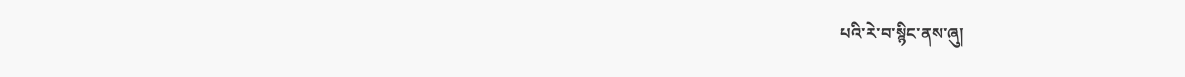པའི་རེ་བ་སྙིང་ནས་ཞུ།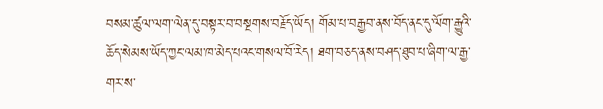བསམ་ཚུལ་ལག་ལེན་དུ་བསྟར་བ་བསྔགས་བརྗོད་ཡོད། གོམ་པ་བརྒྱབ་ནས་བོད་ནང་དུ་ལོག་རྒྱུའི་ཆོད་སེམས་ཡོད་ཀྱང་ལམ་ཁ་མེད་པའང་གསལ་བོ་རེད། ཐག་བཅད་ནས་བཤད་ཐུབ་པ་ཞིག་ལ་རྒྱ་གར་ས་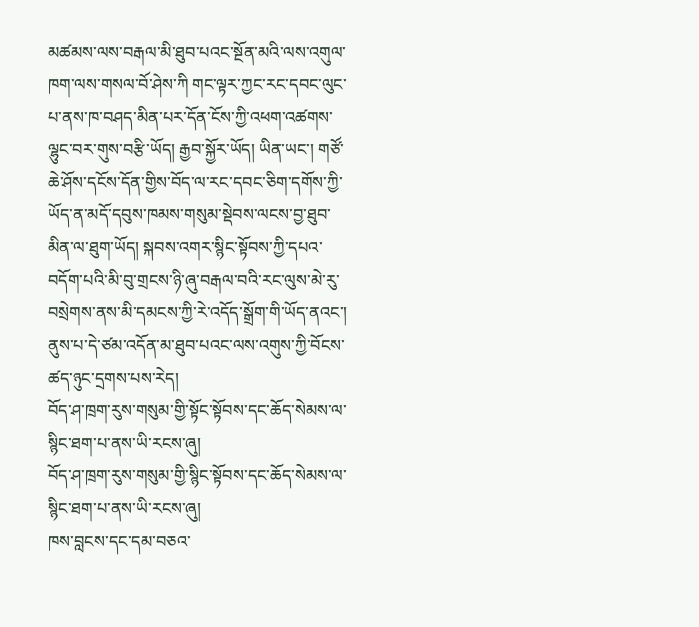མཚམས་ལས་བརྒལ་མི་ཐུབ་པའང་སྔོན་མའི་ལས་འགུལ་ཁག་ལས་གསལ་བོ་ཤེས་ཀི གང་ལྟར་ཀྱང་རང་དབང་ལུང་པ་ནས་ཁ་བཤད་མིན་པར་དོན་ངོས་ཀྱི་འཕག་འཚགས་ལྷུང་བར་གུས་བརྩི་ཡོད། རྒྱབ་སྐྱོར་ཡོད། ཡིན་ཡང་། གཙོ་ཆེ་ཤོས་དངོས་དོན་གྱིས་བོད་ལ་རང་དབང་ཅིག་དགོས་ཀྱི་ཡོད་ན་མདོ་དབུས་ཁམས་གསུམ་སྡེབས་ལངས་བྱ་ཐུབ་མིན་ལ་ཐུག་ཡོད། སྐབས་འགར་སྙིང་སྟོབས་ཀྱི་དཔའ་བདོག་པའི་མི་བུ་གྲངས་ཉི་ཞུ་བརྒལ་བའི་རང་ལུས་མེ་རུ་བསྲེགས་ནས་མི་དམངས་ཀྱི་རེ་འདོད་སྒྲོག་གི་ཡོད་ནའང་། ནུས་པ་དེ་ཙམ་འདོན་མ་ཐུབ་པའང་ལས་འགུས་ཀྱི་བོངས་ཚད་ཉུང་དྲགས་པས་རེད།
བོད་ཤ་ཁྲག་རུས་གསུམ་གྱི་སྟོང་སྟོབས་དང་ཆོད་སེམས་ལ་སྙིང་ཐག་པ་ནས་ཡི་རངས་ཞུ།
བོད་ཤ་ཁྲག་རུས་གསུམ་གྱི་སྙིང་སྟོབས་དང་ཆོད་སེམས་ལ་སྙིང་ཐག་པ་ནས་ཡི་རངས་ཞུ།
ཁས་བླངས་དང་དམ་བཅའ་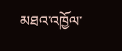མཐའ་འཁྱོལ་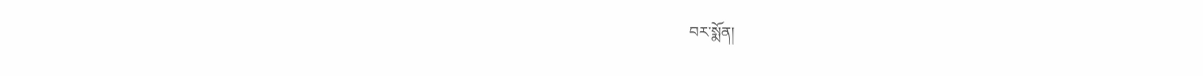བར་སྨོན།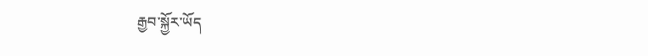རྒྱབ་སྐྱོར་ཡོད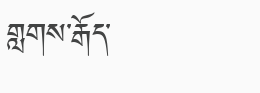གླགས་རྒོད་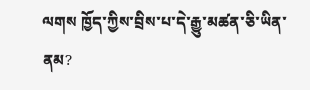ལགས ཁྱོད་ཀྱིས་བྲིས་པ་དེ་རྒྱུ་མཚན་ཅི་ཡིན་ནམ?